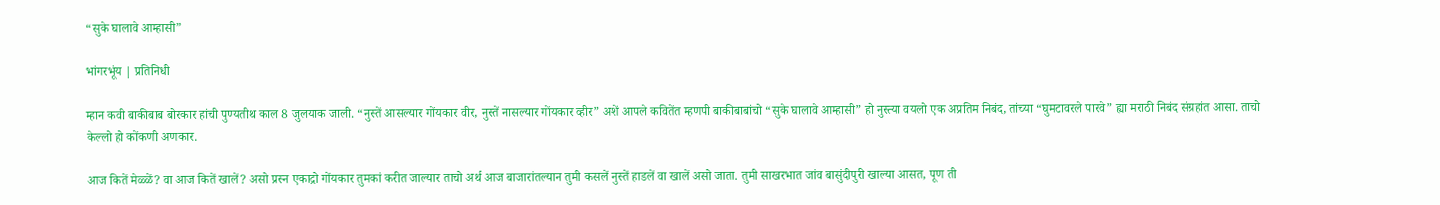“सुके घालावे आम्हासी”

भांगरभूंय | प्रतिनिधी

म्हान कवी बाकीबाब बोरकार हांची पुण्यतीथ काल 8 जुलयाक जाली. “नुस्तें आसल्यार गोंयकार वीर, नुस्तें नासल्यार गोंयकार व्हीर” अशें आपले कवितेंत म्हणपी बाकीबाबांचो “सुके घालावे आम्हासी” हो नुस्त्या वयलो एक अप्रतिम निबंद, तांच्या “घुमटावरले पारवे” ह्या मराठी निबंद संग्रहांत आसा. ताचो केल्लो हो कोंकणी अणकार.

आज कितें मेळ्ळें? वा आज कितें खालें? असो प्रस्न एकाद्रो गोंयकार तुमकां करीत जाल्यार ताचो अर्थ आज बाजारांतल्यान तुमी कसलें नुस्तें हाडलें वा खालें असो जाता. तुमी साखरभात जांव बासुंदीपुरी खाल्या आसत, पूण ती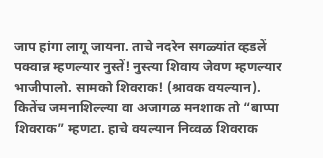जाप हांगा लागू जायना. ताचे नदरेन सगळ्यांत व्हडलें पक्वान्न म्हणल्यार नुस्तें! नुस्त्या शिवाय जेवण म्हणल्यार भाजीपालो. सामको शिवराक! (श्रावक वयल्यान). कितेंच जमनाशिल्ल्या वा अजागळ मनशाक तो “बाप्पा शिवराक” म्हणटा. हाचे वयल्यान निव्वळ शिवराक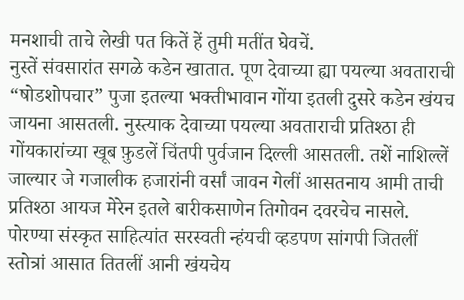मनशाची ताचे लेखी पत कितें हें तुमी मतींत घेवचें.
नुस्तें संवसारांत सगळे कडेन खातात. पूण देवाच्या ह्या पयल्या अवताराची “षोडशोपचार” पुजा इतल्या भक्तीभावान गोंया इतली दुसरे कडेन खंयच जायना आसतली. नुस्त्याक देवाच्या पयल्या अवताराची प्रतिश्ठा ही गोंयकारांच्या खूब फ़ुडलें चिंतपी पुर्वजान दिल्ली आसतली. तशें नाशिल्लें जाल्यार जे गजालीक हजारांनी वर्सां जावन गेलीं आसतनाय आमी ताची प्रतिश्ठा आयज मेरेन इतले बारीकसाणेन तिगोवन दवरचेच नासले.
पोरण्या संस्कृत साहित्यांत सरस्वती न्हंयची व्हडपण सांगपी जितलीं स्तोत्रां आसात तितलीं आनी खंयचेय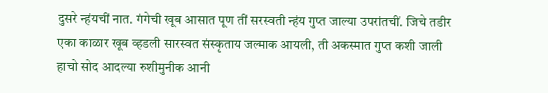दुसरे न्हंयचीं नात. गंगेची खूब आसात पूण तीं सरस्वती न्हंय गुप्त जाल्या उपरांतचीं. जिचे तडीर एका काळार खूब व्हडली सारस्वत संस्कृताय जल्माक आयली, ती अकस्मात गुप्त कशी जाली हाचो सोद आदल्या रुशीमुनीक आनी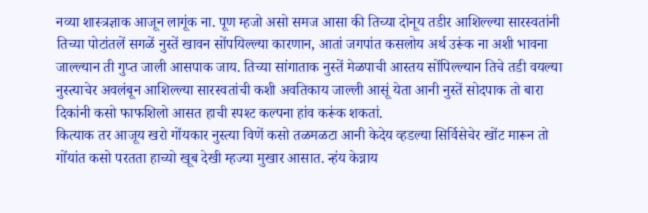नव्या शास्त्रज्ञाक आजून लागूंक ना. पूण म्हजो असो समज आसा की तिच्या दोनूय तडीर आशिल्ल्या सारस्वतांनी तिच्या पोटांतलें सगळें नुस्तें खावन सोंपयिल्ल्या कारणान, आतां जगपांत कसलोय अर्थ उरूंक ना अशी भावना जाल्ल्यान ती गुप्त जाली आसपाक जाय. तिच्या सांगाताक नुस्तें मेळपाची आस्तय सोंपिल्ल्यान तिचे तडी वयल्या नुस्त्याचेर अवलंबून आशिल्ल्या सारस्वतांची कशी अवतिकाय जाल्ली आसूं येता आनी नुस्तें सोदपाक तो बारा दिकांनी कसो फाफशिलो आसत हाची स्पश्ट कल्पना हांव करूंक शकतां.
कित्याक तर आजूय खरो गोंयकार नुस्त्या विणें कसो तळमळटा आनी केदेय व्हडल्या सिर्विसेचेर खोंट मारून तो गोंयांत कसो परतता हाच्यो खूब देखी म्हज्या मुखार आसात. न्हंय केन्नाय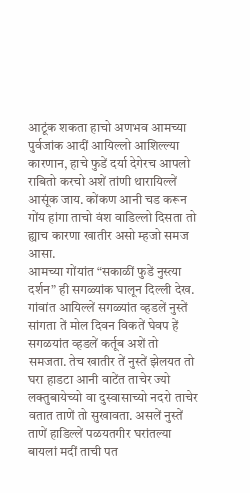आटूंक शकता हाचो अणभव आमच्या पुर्वजांक आदीं आयिल्लो आशिल्ल्या कारणान, हाचे फुडें दर्या देगेरच आपलो राबितो करचो अशें तांणी थारायिल्लें आसूंक जाय. कोंकण आनी चड करून गोंय हांगा ताचो वंश वाडिल्लो दिसता तो ह्याच कारणा खातीर असो म्हजो समज आसा.
आमच्या गोंयांत “सकाळीं फुडें नुस्त्या दर्शन” ही सगळ्यांक घालून दिल्ली देख. गांवांत आयिल्लें सगळ्यांत व्हडलें नुस्तें सांगता तें मोल दिवन विकतें घेवप हें सगळयांत व्हडलें कर्तूब अशें तो समजता. तेच खातीर तें नुस्तें झेलयत तो घरा हाडटा आनी वाटेंत ताचेर ज्यो लक्तुबायेच्यो वा दुस्वासाच्यो नदरो ताचेर वतात ताणें तो सुखावता. असलें नुस्तें ताणें हाडिल्लें पळयतगीर घरांतल्या बायलां मदीं ताची पत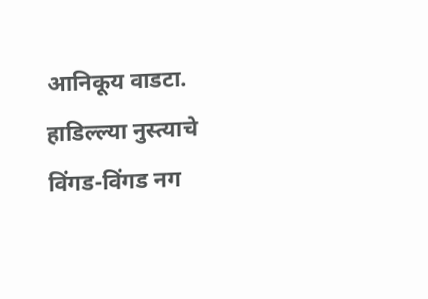आनिकूय वाडटा. हाडिल्ल्या नुस्त्याचे विंगड-विंगड नग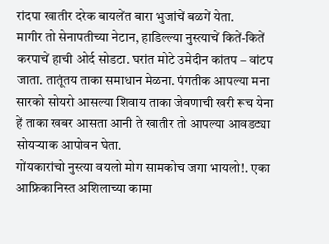रांदपा खातीर दरेक बायलेंत बारा भुजांचें बळगें येता.
मागीर तो सेनापतीच्या नेटान, हाडिल्ल्या नुस्त्याचें कितें-कितें करपाचें हाची ओर्द सोडटा. घरांत मोटे उमेदीन कांतप – वांटप जाता. तातूंतय ताका समाधान मेळना. पंगतीक आपल्या मना सारको सोयरो आसल्या शिवाय ताका जेवणाची खरी रूच येना हें ताका खबर आसता आनी ते खातीर तो आपल्या आवडट्या सोयऱ्याक आपोवन घेता.
गोंयकारांचो नुस्त्या वयलो मोग सामकोच जगा भायलो!. एका आफ्रिकानिस्त अशिलाच्या कामा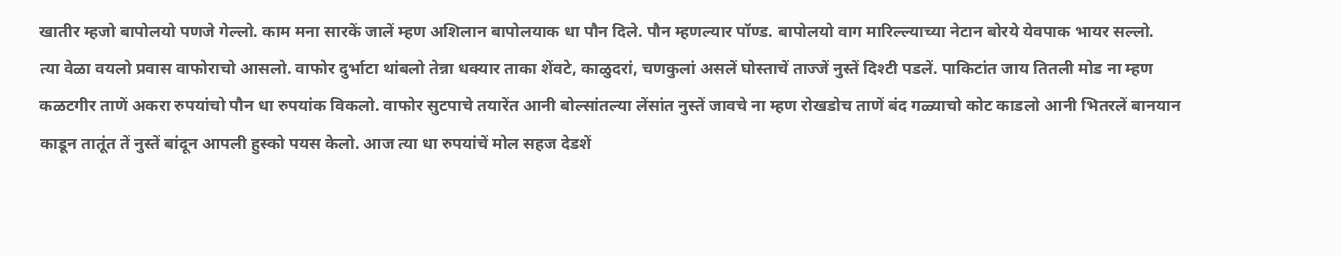खातीर म्हजो बापोलयो पणजे गेल्लो. काम मना सारकें जालें म्हण अशिलान बापोलयाक धा पौन दिले. पौन म्हणल्यार पॉण्ड. बापोलयो वाग मारिल्ल्याच्या नेटान बोरये येवपाक भायर सल्लो.
त्या वेळा वयलो प्रवास वाफोराचो आसलो. वाफोर दुर्भाटा थांबलो तेन्ना धक्यार ताका शेंवटे, काळुदरां, चणकुलां असलें घोस्ताचें ताज्जें नुस्तें दिश्टी पडलें. पाकिटांत जाय तितली मोड ना म्हण कळटगीर ताणें अकरा रुपयांचो पौन धा रुपयांक विकलो. वाफोर सुटपाचे तयारेंत आनी बोल्सांतल्या लेंसांत नुस्तें जावचे ना म्हण रोखडोच ताणें बंद गळ्याचो कोट काडलो आनी भितरलें बानयान काडून तातूंत तें नुस्तें बांदून आपली हुस्को पयस केलो. आज त्या धा रुपयांचें मोल सहज देडशें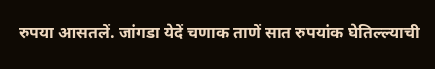रुपया आसतलें. जांगडा येदें चणाक ताणें सात रुपयांक घेतिल्ल्याची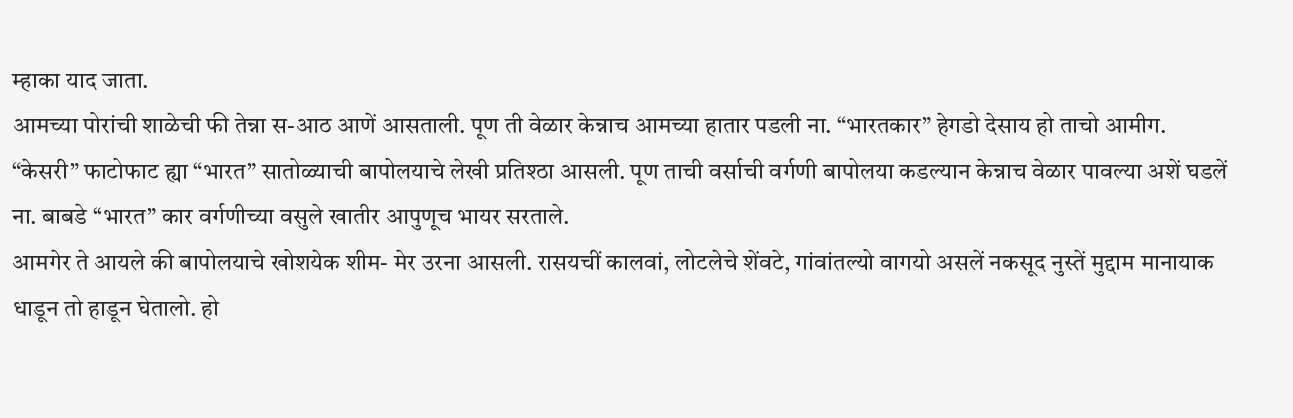म्हाका याद जाता.
आमच्या पोरांची शाळेची फी तेन्ना स-आठ आणें आसताली. पूण ती वेळार केन्नाच आमच्या हातार पडली ना. “भारतकार” हेगडो देसाय हो ताचो आमीग. “केसरी” फाटोफाट ह्या “भारत” सातोळ्याची बापोलयाचे लेखी प्रतिश्ठा आसली. पूण ताची वर्साची वर्गणी बापोलया कडल्यान केन्नाच वेळार पावल्या अशें घडलें ना. बाबडे ‘‘भारत” कार वर्गणीच्या वसुले खातीर आपुणूच भायर सरताले.
आमगेर ते आयले की बापोलयाचे खोशयेक शीम- मेर उरना आसली. रासयचीं कालवां, लोटलेचे शेंवटे, गांवांतल्यो वागयो असलें नकसूद नुस्तें मुद्दाम मानायाक धाडून तो हाडून घेतालो. हो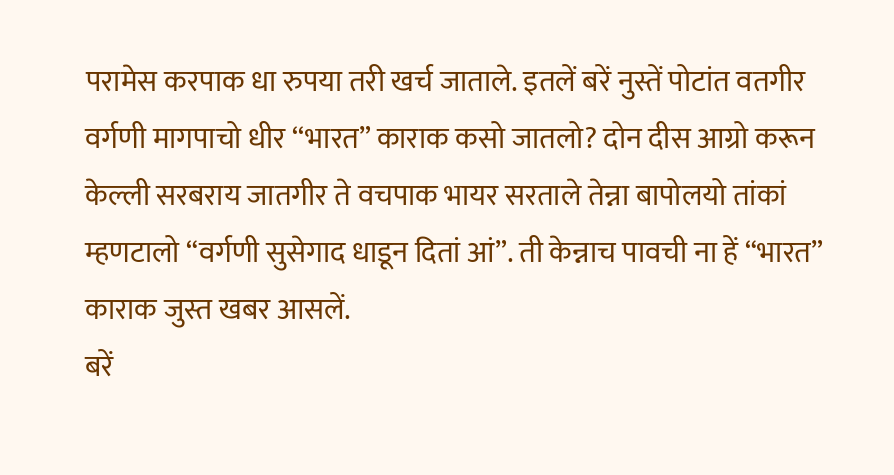परामेस करपाक धा रुपया तरी खर्च जाताले. इतलें बरें नुस्तें पोटांत वतगीर वर्गणी मागपाचो धीर ‘‘भारत” काराक कसो जातलो? दोन दीस आग्रो करून केल्ली सरबराय जातगीर ते वचपाक भायर सरताले तेन्ना बापोलयो तांकां म्हणटालो “वर्गणी सुसेगाद धाडून दितां आं”. ती केन्नाच पावची ना हें “भारत” काराक जुस्त खबर आसलें.
बरें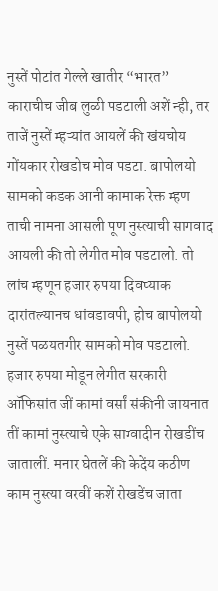नुस्तें पोटांत गेल्ले खातीर “भारत” काराचीच जीब लुळी पडटाली अशें न्ही, तर ताजें नुस्तें म्हऱ्यांत आयलें की खंयचोय गोंयकार रोखडोच मोव पडटा. बापोलयो सामको कडक आनी कामाक रेक्त म्हण ताची नामना आसली पूण नुस्त्याची सागवाद आयली की तो लेगीत मोव पडटालो. तो लांच म्हणून हजार रुपया दिवप्याक दारांतल्यानच धांवडावपी, होच बापोलयो नुस्तें पळयतगीर सामको मोव पडटालो.
हजार रुपया मोडून लेगीत सरकारी ऑफिसांत जीं कामां वर्सां संकीनी जायनात तीं कामां नुस्त्याचे एके साग्वादीन रोखडींच जातालीं. मनार घेतलें की केदेंय कठीण काम नुस्त्या वरवीं कशें रोखडेंच जाता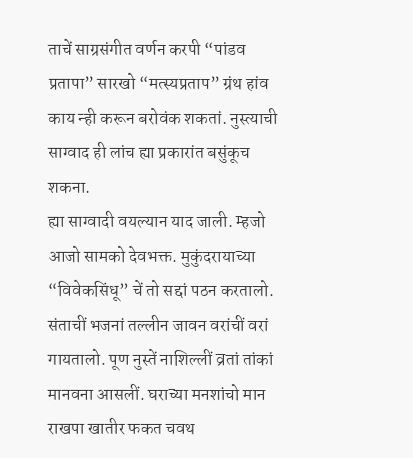ताचें साग्रसंगीत वर्णन करपी “पांडव प्रतापा” सारखो “मत्स्यप्रताप” ग्रंथ हांव काय न्ही करून बरोवंक शकतां. नुस्त्याची साग्वाद ही लांच ह्या प्रकारांत बसुंकूच शकना.
ह्या साग्वादी वयल्यान याद जाली. म्हजो आजो सामको देवभक्त. मुकुंदरायाच्या “विवेकसिंधू” चें तो सद्दां पठन करतालो. संताचीं भजनां तल्लीन जावन वरांचीं वरां गायतालो. पूण नुस्तें नाशिल्लीं व्रतां तांकां मानवना आसलीं. घराच्या मनशांचो मान राखपा खातीर फकत चवथ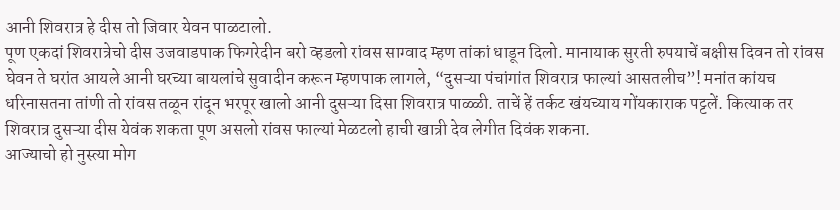आनी शिवरात्र हे दीस तो जिवार येवन पाळटालो.
पूण एकदां शिवरात्रेचो दीस उजवाडपाक फिगरेदीन बरो व्हडलो रांवस साग्वाद म्हण तांकां धाडून दिलो. मानायाक सुरती रुपयाचें बक्षीस दिवन तो रांवस घेवन ते घरांत आयले आनी घरच्या बायलांचे सुवादीन करून म्हणपाक लागले, “दुसऱ्या पंचांगांत शिवरात्र फाल्यां आसतलीच”! मनांत कांयच धरिनासतना तांणी तो रांवस तळून रांदून भरपूर खालो आनी दुसऱ्या दिसा शिवरात्र पाळ्ळी. ताचें हें तर्कट खंयच्याय गोंयकाराक पट्टलें. कित्याक तर शिवरात्र दुसऱ्या दीस येवंक शकता पूण असलो रांवस फाल्यां मेळटलो हाची खात्री देव लेगीत दिवंक शकना.
आज्याचो हो नुस्त्या मोग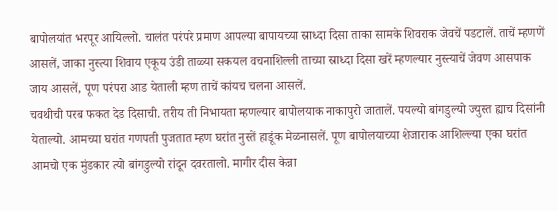बापोलयांत भरपूर आयिल्लो. चालंत परंपरे प्रमाण आपल्या बापायच्या स्राध्दा दिसा ताका सामके शिवराक जेवचें पडटालें. ताचें म्हणणें आसलें, जाका नुस्त्या शिवाय एकूय उंडी ताळ्या सकयल वचनाशिल्ली ताच्या स्राध्दा दिसा खरें म्हणल्यार नुस्त्याचें जेवण आसपाक जाय आसलें, पूण परंपरा आड येताली म्हण ताचें कांयच चलना आसलें.
चवथीची परब फकत देड दिसाची. तरीय ती निभायता म्हणल्यार बापोलयाक नाकापुरो जातालें. पयल्यो बांगडुल्यो ज्युस्त ह्याच दिसांनी येताल्यो. आमच्या घरांत गणपती पुजतात म्हण घरांत नुस्तें हाडूंक मेळनासलें. पूण बापोलयाच्या शेजाराक आशिल्ल्या एका घरांत आमचो एक मुंडकार त्यो बांगडुल्यो रांदून दवरतालो. मागीर दीस केन्ना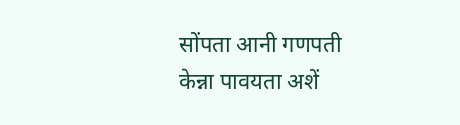सोंपता आनी गणपती केन्ना पावयता अशें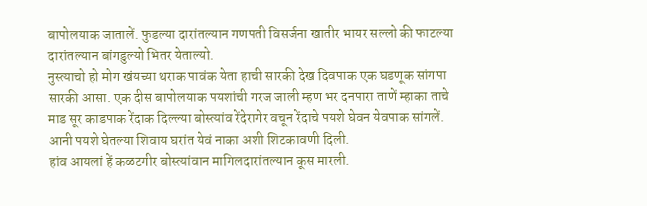बापोलयाक जातालें. फुडल्या दारांतल्यान गणपती विसर्जना खातीर भायर सल्लो की फाटल्या दारांतल्यान बांगडुल्यो भितर येताल्यो.
नुस्त्याचो हो मोग खंयच्या थराक पावंक येता हाची सारकी देख दिवपाक एक घडणूक सांगपा सारकी आसा. एक दीस बापोलयाक पयशांची गरज जाली म्हण भर दनपारा ताणें म्हाका ताचे माड सूर काडपाक रेंदाक दिल्ल्या बोस्त्यांव रेंदेरागेर वचून रेंदाचे पयशे घेवन येवपाक सांगलें. आनी पयशे घेतल्या शिवाय घरांत येवं नाका अशी शिटकावणी दिली.
हांव आयलां हें कळटगीर बोस्त्यांवान मागिलदारांतल्यान कूस मारली.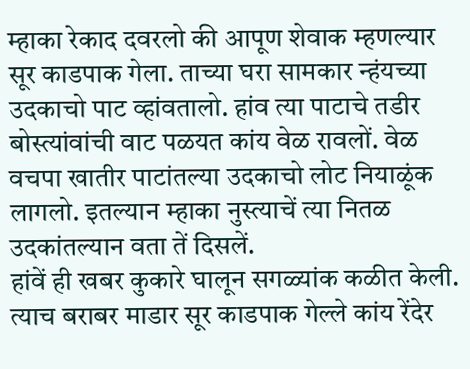म्हाका रेकाद दवरलो की आपूण शेवाक म्हणल्यार सूर काडपाक गेला. ताच्या घरा सामकार न्हंयच्या उदकाचो पाट व्हांवतालो. हांव त्या पाटाचे तडीर बोस्त्यांवांची वाट पळयत कांय वेळ रावलों. वेळ वचपा खातीर पाटांतल्या उदकाचो लोट नियाळूंक लागलो. इतल्यान म्हाका नुस्त्याचें त्या नितळ उदकांतल्यान वता तें दिसलें.
हांवें ही खबर कुकारे घालून सगळ्यांक कळीत केली. त्याच बराबर माडार सूर काडपाक गेल्ले कांय रेंदेर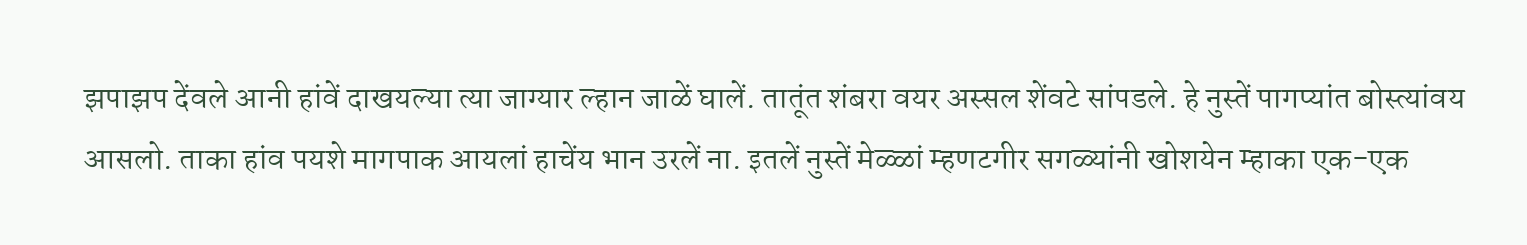झपाझप देंवले आनी हांवें दाखयल्या त्या जाग्यार ल्हान जाळें घालें. तातूंत शंबरा वयर अस्सल शेंवटे सांपडले. हे नुस्तें पागप्यांत बोस्त्यांवय आसलो. ताका हांव पयशे मागपाक आयलां हाचेंय भान उरलें ना. इतलें नुस्तें मेळ्ळां म्हणटगीर सगळ्यांनी खोशयेन म्हाका एक-एक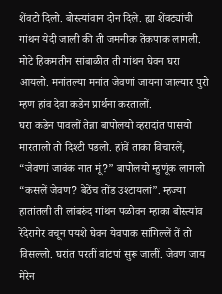शेंवटो दिलो. बोस्त्यांवान दोन दिले. ह्या शेंवट्यांची गांथन येदी जाली की ती जमनीक तेंकपाक लागली. मोटे हिकमतीन सांबाळीत ती गांथन घेवन घरा आयलो. मनांतल्या मनांत जेवणां जायना जाल्यार पुरो म्हण हांव देवा कडेन प्रार्थना करतालों.
घरा कडेन पावलों तेन्ना बापोलयो व्हरादांत पासयो मारतालो तो दिश्टी पडलो. हांवें ताका विचारलें, “जेवणां जावंक नात मूं?” बापोलयो म्हुणूंक लागलो “कसलें जेवण? बेठेंच तोंड उश्टायलां”. म्हज्या हातांतली ती लांबरुंद गांथन पळोवन म्हाका बोस्त्यांव रेंदेरागेर वचून पयशे घेवन येवपाक सांगिल्लें तें तो विसल्लो. घरांत परतीं वांटपां सुरू जालीं. जेवण जाय मेरेन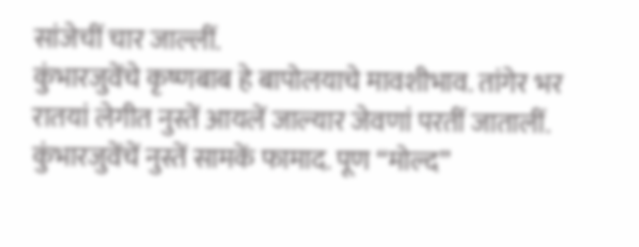सांजेचीं चार जाल्लीं.
कुंभारजुवेंचे कृष्णबाब हे बापोलयाचे मावशीभाव. तांगेर भर रातयां लेगीत नुस्तें आयलें जाल्यार जेवणां परतीं जातालीं. कुंभारजुवेंचें नुस्तें सामकें फामाद. पूण “मोल्द”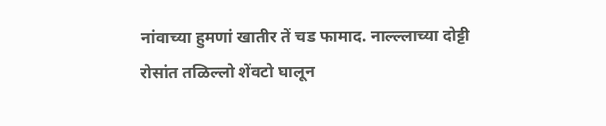नांवाच्या हुमणां खातीर तें चड फामाद. नाल्ल्लाच्या दोट्टी रोसांत तळिल्लो शेंवटो घालून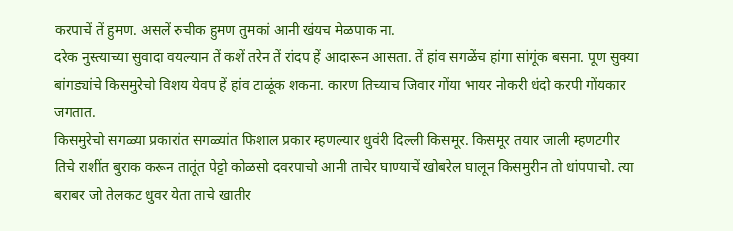करपाचें तें हुमण. असलें रुचीक हुमण तुमकां आनी खंयच मेळपाक ना.
दरेक नुस्त्याच्या सुवादा वयल्यान तें कशें तरेन तें रांदप हें आदारून आसता. तें हांव सगळेंच हांगा सांगूंक बसना. पूण सुक्या बांगड्यांचे किसमुरेचो विशय येवप हें हांव टाळूंक शकना. कारण तिच्याच जिवार गोंया भायर नोकरी धंदो करपी गोंयकार जगतात.
किसमुरेचो सगळ्या प्रकारांत सगळ्यांत फिशाल प्रकार म्हणल्यार धुवंरी दिल्ली किसमूर. किसमूर तयार जाली म्हणटगीर तिचे राशींत बुराक करून तातूंत पेट्टो कोळसो दवरपाचो आनी ताचेर घाण्याचें खोबरेल घालून किसमुरीन तो धांपपाचो. त्या बराबर जो तेलकट धुवर येता ताचे खातीर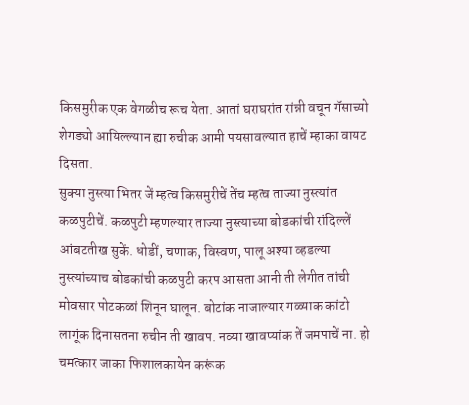किसमुरीक एक वेगळीच रूच येता. आतां घराघरांत रांन्नी वचून गॅसाच्यो शेगड्यो आयिल्ल्यान ह्या रुचीक आमी पयसावल्यात हाचें म्हाका वायट दिसता.
सुक्या नुस्त्या भितर जें म्हत्व किसमुरीचें तेंच म्हत्व ताज्या नुस्त्यांत कळपुटीचें. कळपुटी म्हणल्यार ताज्या नुस्त्याच्या बोडकांची रांदिल्लें आंबटतीख सुकें. धोडीं, चणाक, विस्वण, पालू अश्या व्हडल्या नुस्त्यांच्याच बोडकांची कळपुटी करप आसता आनी ती लेगीत तांची मोवसार पोटकळां शिनून घालून. बोटांक नाजाल्यार गळ्याक कांटो लागूंक दिनासतना रुचीन ती खावप. नव्या खावप्यांक तें जमपाचें ना. हो चमत्कार जाका फिशालकायेन करूंक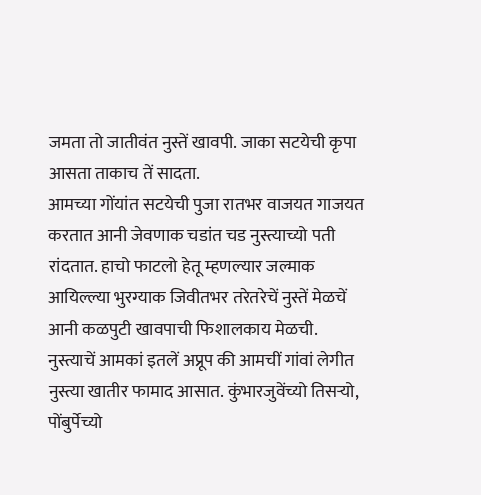जमता तो जातीवंत नुस्तें खावपी. जाका सटयेची कृपा आसता ताकाच तें सादता.
आमच्या गोंयांत सटयेची पुजा रातभर वाजयत गाजयत करतात आनी जेवणाक चडांत चड नुस्त्याच्यो पती रांदतात. हाचो फाटलो हेतू म्हणल्यार जल्माक आयिल्ल्या भुरग्याक जिवीतभर तरेतरेचें नुस्तें मेळचें आनी कळपुटी खावपाची फिशालकाय मेळची.
नुस्त्याचें आमकां इतलें अप्रूप की आमचीं गांवां लेगीत नुस्त्या खातीर फामाद आसात. कुंभारजुवेंच्यो तिसऱ्यो, पोंबुर्पेच्यो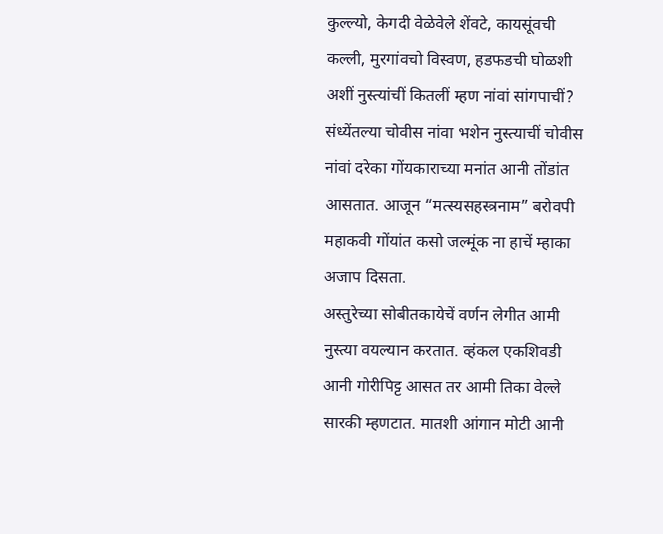कुल्ल्यो, केगदी वेळेवेले शेंवटे, कायसूंवची कल्ली, मुरगांवचो विस्वण, हडफडची घोळशी अशीं नुस्त्यांचीं कितलीं म्हण नांवां सांगपाचीं? संध्येंतल्या चोवीस नांवा भशेन नुस्त्याचीं चोवीस नांवां दरेका गोंयकाराच्या मनांत आनी तोंडांत आसतात. आजून “मत्स्यसहस्त्रनाम” बरोवपी महाकवी गोंयांत कसो जल्मूंक ना हाचें म्हाका अजाप दिसता.
अस्तुरेच्या सोबीतकायेचें वर्णन लेगीत आमी नुस्त्या वयल्यान करतात. व्हंकल एकशिवडी आनी गोरीपिट्ट आसत तर आमी तिका वेल्ले सारकी म्हणटात. मातशी आंगान मोटी आनी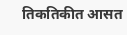तिकतिकीत आसत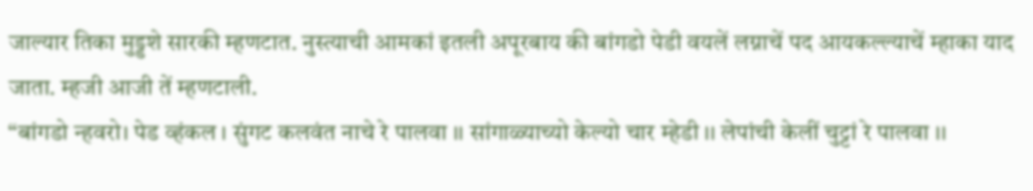जाल्यार तिका मुड्डशे सारकी म्हणटात. नुस्त्याची आमकां इतली अपूरबाय की बांगडो पेडी वयलें लग्नाचें पद आयकल्ल्याचें म्हाका याद जाता. म्हजी आजी तें म्हणटाली.
“बांगडो न्हवरो। पेड व्हंकल । सुंगट कलवंत नाचे रे पालवा ।। सांगाळ्याच्यो केल्यो चार म्हेडी ।। लेपांची केलीं चुट्टां रे पालवा ।।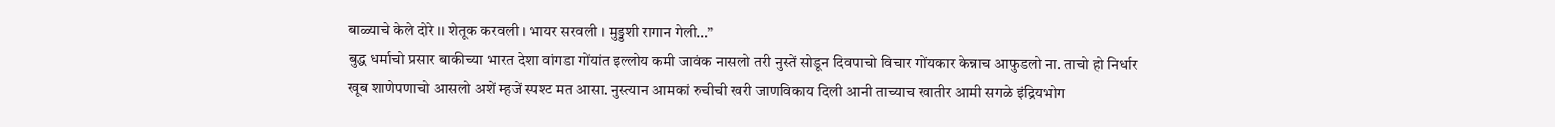बाळ्याचे केले दोरे ।। शेतूक करवली । भायर सरवली । मुड्डशी रागान गेली…”
बुद्ध धर्माचो प्रसार बाकीच्या भारत देशा वांगडा गोंयांत इल्लोय कमी जावंक नासलो तरी नुस्तें सोडून दिवपाचो विचार गोंयकार केन्नाच आफुडलो ना. ताचो हो निर्धार खूब शाणेपणाचो आसलो अशें म्हजें स्पश्ट मत आसा. नुस्त्यान आमकां रुचीची खरी जाणविकाय दिली आनी ताच्याच खातीर आमी सगळे इंद्रियभोग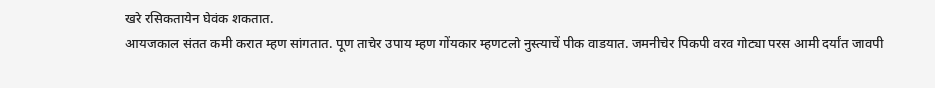खरे रसिकतायेन घेवंक शकतात.
आयजकाल संतत कमी करात म्हण सांगतात. पूण ताचेर उपाय म्हण गोंयकार म्हणटलो नुस्त्याचें पीक वाडयात. जमनीचेर पिकपी वरव गोट्या परस आमी दर्यांत जावपी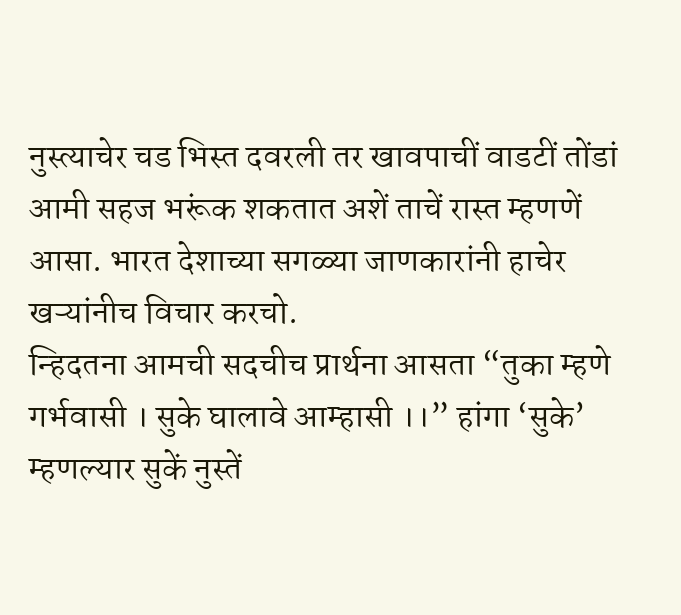नुस्त्याचेर चड भिस्त दवरली तर खावपाचीं वाडटीं तोंडां आमी सहज भरूंक शकतात अशें ताचें रास्त म्हणणें आसा. भारत देशाच्या सगळ्या जाणकारांनी हाचेर खऱ्यांनीच विचार करचो.
न्हिदतना आमची सदचीच प्रार्थना आसता “तुका म्हणे गर्भवासी । सुके घालावे आम्हासी ।।” हांगा ‘सुके’ म्हणल्यार सुकें नुस्तें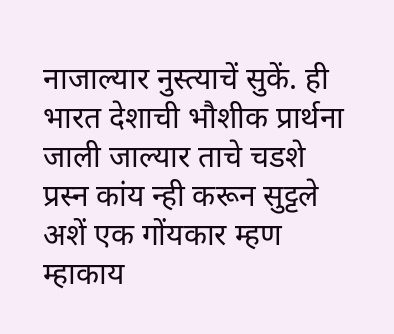नाजाल्यार नुस्त्याचें सुकें. ही भारत देशाची भौशीक प्रार्थना जाली जाल्यार ताचे चडशे प्रस्न कांय न्ही करून सुट्टले अशें एक गोंयकार म्हण म्हाकाय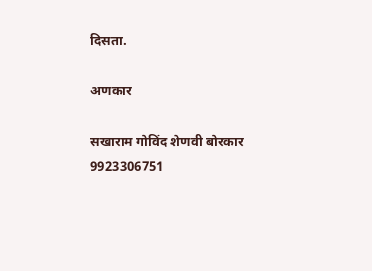दिसता.

अणकार

सखाराम गोविंद शेणवी बोरकार
9923306751